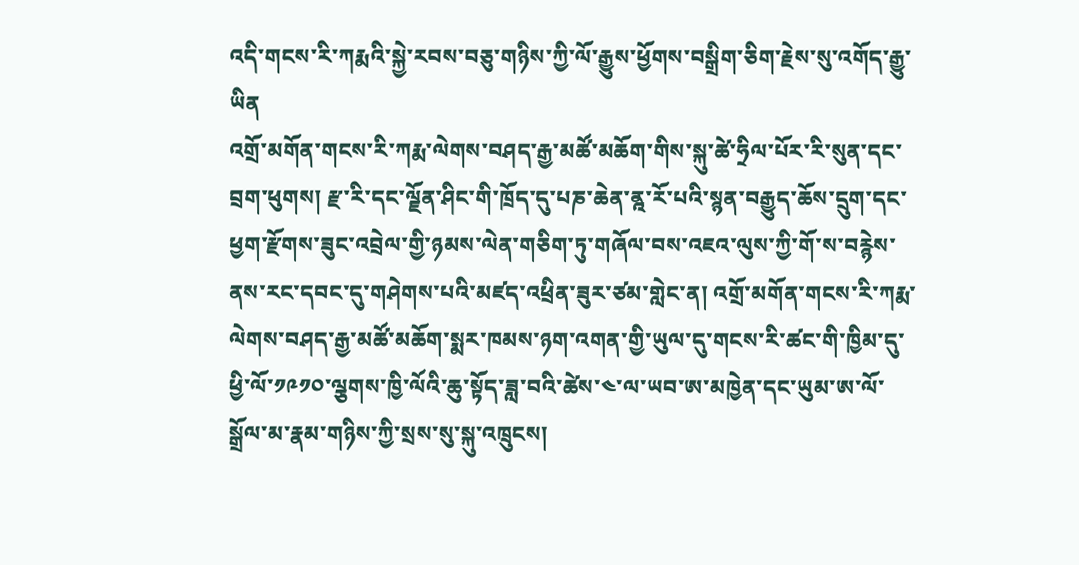འདི་གངས་རི་ཀརྨའི་སྐྱེ་རབས་བཅུ་གཉིས་ཀྱི་ལོ་རྒྱུས་ཕྱོགས་བསྒྲིག་ཅིག་རྗེས་སུ་འགོད་རྒྱུ་ཡིན
འགྲོ་མགོན་གངས་རི་ཀརྨ་ལེགས་བཤད་རྒྱ་མཚོ་མཆོག་གིས་སྐུ་ཚེ་ཧྲིལ་པོར་རི་སུན་དང་བྲག་ཕུགས། རྫ་རི་དང་ལྗོན་ཤིང་གི་ཁྲོད་དུ་པཎ་ཆེན་ནྰ་རོ་པའི་སྙན་བརྒྱུད་ཆོས་དྲུག་དང་ཕྱག་རྫོགས་ཟུང་འབྲེལ་གྱི་ཉམས་ལེན་གཅིག་ཏུ་གཞོལ་བས་འཇའ་ལུས་ཀྱི་གོ་ས་བརྙེས་ནས་རང་དབང་དུ་གཤེགས་པའི་མཛད་འཕྲིན་ཟུར་ཙམ་གླེང་ན། འགྲོ་མགོན་གངས་རི་ཀརྨ་ལེགས་བཤད་རྒྱ་མཚོ་མཆོག་སྨར་ཁམས་ཉག་འགན་གྱི་ཡུལ་དུ་གངས་རི་ཚང་གི་ཁྱིམ་དུ་ཕྱི་ལོ་༡༩༡༠་ལྕགས་ཁྱི་ལོའི་ཆུ་སྟོད་ཟླ་བའི་ཚེས་༤་ལ་ཡབ་ཨ་མཁྱེན་དང་ཡུམ་ཨ་ལོ་སྒྲོལ་མ་རྣམ་གཉིས་ཀྱི་སྲས་སུ་སྐུ་འཁྲུངས།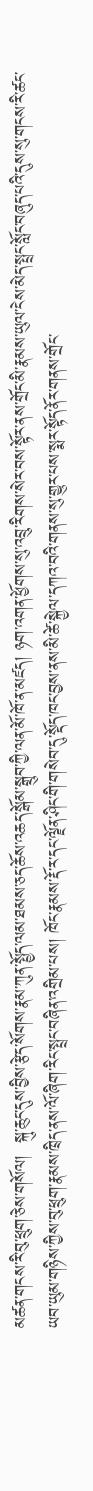མཚན་གངས་རི་བུ་ཕྲུག་ཅེས་གསོལ།  སྐུ་ཆུང་དུས་བྱིས་རྩེད་སོགས་རྣམ་ཀུན་སྤྱོད་ལམ་ཐམས་ཅད་ཆོས་འཆད་སྒོམ་སྒྲུབ་ཀྱི་ལན་མོ་ཁོ་ན་མཛད། ཉག་འགན་ཕྱོགས་སུ་འབྲུ་རིགས་སེར་བས་སྟོར་ནས་གྲོང་མི་རྣམས་ཡུལ་ངེས་མེད་སྤྲང་སློང་བཞུད་པའི་དུས་སུ་གངས་རི་ཚང་ཡབ་ཡུམ་གཉིས་ཀྱིས་བུ་ཕྲུག་རྣམས་ཁྲིད་ནས་ལོ་ཞིག་རིང་སྤྲང་བཞིན་འགྲིམ་པས། ཁོང་རྣམས་རྡོ་ར་དང་ལྗོན་ཤིང་གི་གསེབ་དུ་སྡོད་ཁང་བྱས་ནས་མི་ཚེ་སྐྱེལ་དཀའ་བའི་གནས་སུ་གྱུར་པས་སྨར་སྟོད་ནོར་གནས་གྲོང་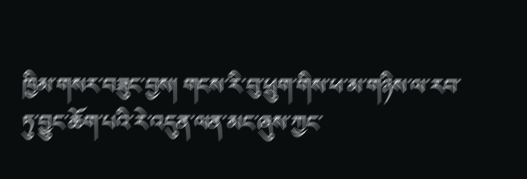ཁྱིམ་གསར་བཟུང་བྱས། གངས་རི་བུ་ཕྲུག་གིས་ཕ་མ་གཉིས་ལ་རབ་ཏུ་བྱུང་ཆོག་པའི་རེ་འདུན་ལན་མང་ཞུས་ཀྱང་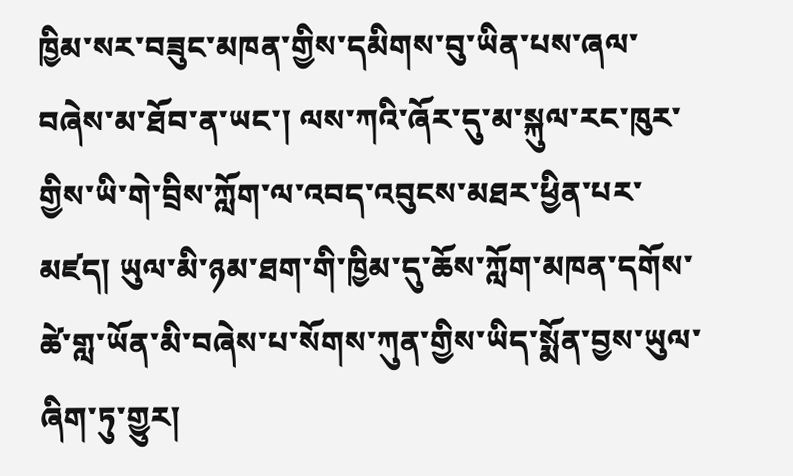ཁྱིམ་སར་བཟུང་མཁན་གྱིས་དམིགས་བུ་ཡིན་པས་ཞལ་བཞེས་མ་ཐོབ་ན་ཡང་། ལས་ཀའི་ཞོར་དུ་མ་སྐུལ་རང་ཁུར་གྱིས་ཡི་གེ་བྲིས་ཀློག་ལ་འབད་འབུངས་མཐར་ཕྱིན་པར་མཛད། ཡུལ་མི་ཉམ་ཐག་གི་ཁྱིམ་དུ་ཆོས་ཀློག་མཁན་དགོས་ཚེ་གླ་ཡོན་མི་བཞེས་པ་སོགས་ཀུན་གྱིས་ཡིད་སྨོན་བྱས་ཡུལ་ཞིག་ཏུ་གྱུར།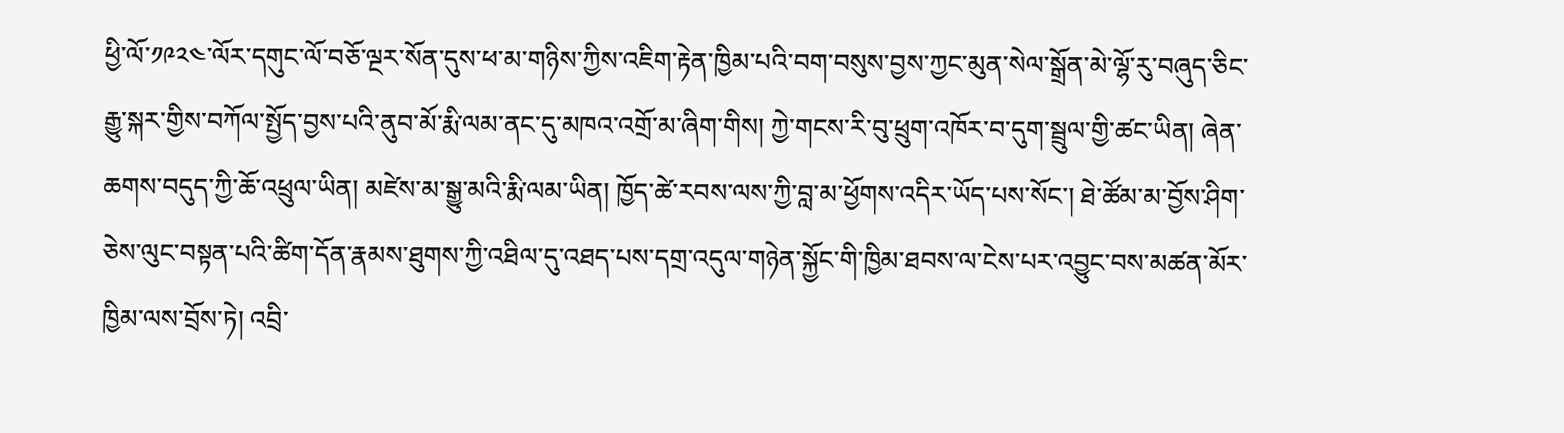ཕྱི་ལོ་༡༩༢༤་ལོར་དགུང་ལོ་བཅོ་ལྔར་སོན་དུས་ཕ་མ་གཉིས་ཀྱིས་འཇིག་རྟེན་ཁྱིམ་པའི་བག་བསུས་བྱས་ཀྱང་མུན་སེལ་སྒྲོན་མེ་ལྷོ་རུ་བཞུད་ཅིང་རྒྱུ་སྐར་གྱིས་བཀོལ་སྤྱོད་བྱས་པའི་ནུབ་མོ་རྨི་ལམ་ནང་དུ་མཁའ་འགྲོ་མ་ཞིག་གིས། ཀྱེ་གངས་རི་བུ་ཕྲུག་འཁོར་བ་དུག་སྦྲུལ་གྱི་ཚང་ཡིན། ཞེན་ཆགས་བདུད་ཀྱི་ཆོ་འཕྲུལ་ཡིན། མཛེས་མ་སྒྱུ་མའི་རྨི་ལམ་ཡིན། ཁྱོད་ཚེ་རབས་ལས་ཀྱི་བླ་མ་ཕྱོགས་འདིར་ཡོད་པས་སོང་། ཐེ་ཚོམ་མ་བྱོས་ཤིག་ཅེས་ལུང་བསྟན་པའི་ཚིག་དོན་རྣམས་ཐུགས་ཀྱི་འཐིལ་དུ་འཐད་པས་དགྲ་འདུལ་གཉེན་སྐྱོང་གི་ཁྱིམ་ཐབས་ལ་ངེས་པར་འབྱུང་བས་མཚན་མོར་ཁྱིམ་ལས་བྲོས་ཏེ། འབྲི་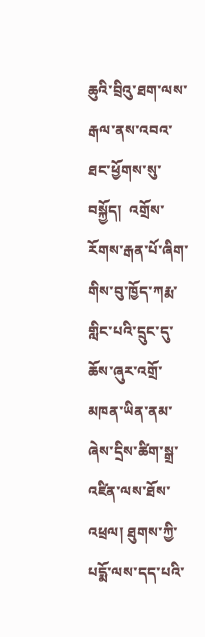ཆུའི་བྲིའུ་ཐག་ལས་རྒལ་ནས་འབའ་ཐང་ཕྱོགས་སུ་བསྐྱོད།  འགྲོས་རོགས་རྒན་པོ་ཞིག་གིས་བུ་ཁྱོད་ཀརྨ་གླིང་པའི་དྲུང་དུ་ཆོས་ཞུར་འགྲོ་མཁན་ཡིན་ནམ་ཞེས་དྲིས་ཚིག་སྒྲ་འཛིན་ལས་ཐོས་འཕྲལ། ཐུགས་ཀྱི་པདྨོ་ལས་དད་པའི་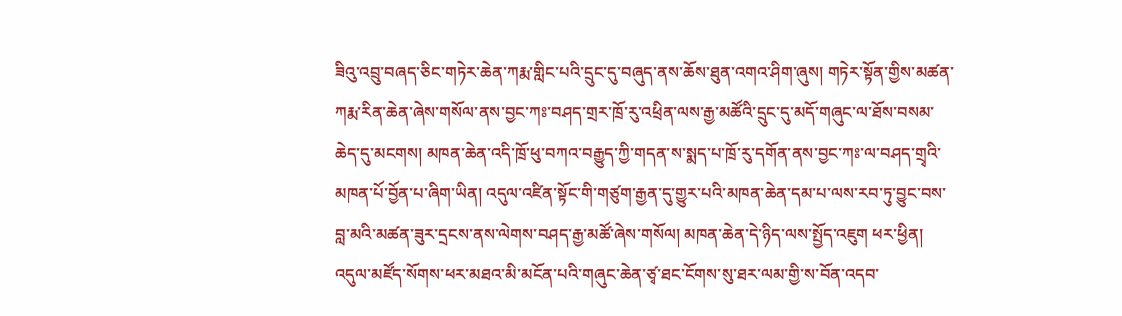ཟིའུ་འབྲུ་བཞད་ཅིང་གཏེར་ཆེན་ཀརྨ་གླིང་པའི་དྲུང་དུ་བཞུད་ནས་ཆོས་ཐུན་འགའ་ཤིག་ཞུས། གཏེར་སྟོན་གྱིས་མཚན་ཀརྨ་རིན་ཆེན་ཞེས་གསོལ་ནས་བྱང་ཀཿ་བཤད་གྲར་ཁྲོ་རུ་འཕྲིན་ལས་རྒྱ་མཚོའི་དྲུང་དུ་མདོ་གཞུང་ལ་ཐོས་བསམ་ཆེད་དུ་མངགས། མཁན་ཆེན་འདི་ཁྲོ་ཕུ་བཀའ་བརྒྱུད་ཀྱི་གདན་ས་སྨད་པ་ཁྲོ་རུ་དགོན་ནས་བྱང་ཀཿ་ལ་བཤད་གྲྭའི་མཁན་པོ་བྱོན་པ་ཞིག་ཡིན། འདུལ་འཛིན་སྟོང་གི་གཙུག་རྒྱན་དུ་གྱུར་པའི་མཁན་ཆེན་དམ་པ་ལས་རབ་ཏུ་བྱུང་བས་བླ་མའི་མཚན་ཟུར་དྲངས་ནས་ལེགས་བཤད་རྒྱ་མཚོ་ཞེས་གསོལ། མཁན་ཆེན་དེ་ཉིད་ལས་སྤྱོད་འཇུག ཕར་ཕྱིན། འདུལ་མཛོད་སོགས་ཕར་མཐའ་མི་མངོན་པའི་གཞུང་ཆེན་ཙྭ་ཐང་ངོགས་སུ་ཐར་ལམ་གྱི་ས་བོན་འདབ་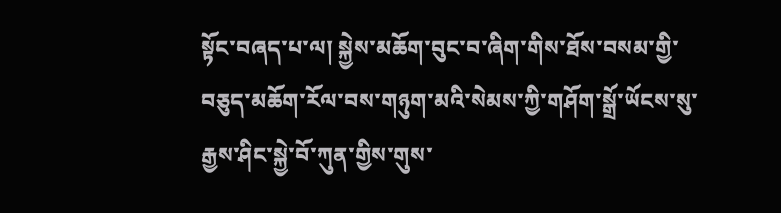སྟོང་བཞད་པ་ལ། སྐྱེས་མཆོག་བུང་བ་ཞིག་གིས་ཐོས་བསམ་གྱི་བཅུད་མཆོག་རོལ་བས་གཉུག་མའི་སེམས་ཀྱི་གཤོག་སྒྲོ་ཡོངས་སུ་རྒྱས་ཤིང་སྐྱེ་བོ་ཀུན་གྱིས་གུས་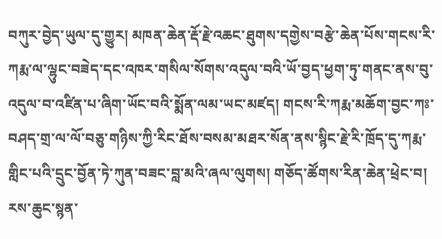བཀུར་བྱེད་ཡུལ་དུ་གྱུར། མཁན་ཆེན་རྡོ་རྗེ་འཆང་ཐུགས་དགྱེས་བརྩེ་ཆེན་པོས་གངས་རི་ཀརྨ་ལ་ལྷུང་བཟེད་དང་འཁར་གསིལ་སོགས་འདུལ་བའི་ཡོ་བྱད་ཕྱག་ཏུ་གནང་ནས་བུ་འདུལ་བ་འཛིན་པ་ཞིག་ཡོང་བའི་སྨོན་ལམ་ཡང་མཛད། གངས་རི་ཀརྨ་མཆོག་བྱང་ཀཿ་བཤད་གྲ་ལ་ལོ་བཅུ་གཉིས་ཀྱི་རིང་ཐོས་བསམ་མཐར་སོན་ནས་སྙིང་རྗེ་རི་ཁྲོད་དུ་ཀརྨ་གླིང་པའི་དྲུང་བྱོན་ཏེ་ཀུན་བཟང་བླ་མའི་ཞལ་ལུགས། གཅོད་ཚོགས་རིན་ཆེན་ཕྲེང་བ། རས་ཆུང་སྙན་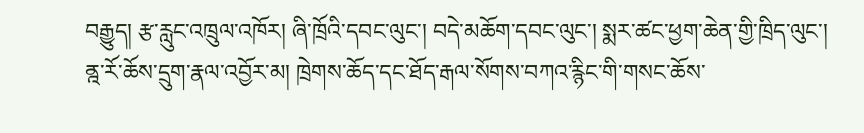བརྒྱུད། རྩ་རླུང་འཁྲུལ་འཁོར། ཞི་ཁྲོའི་དབང་ལུང་། བདེ་མཆོག་དབང་ལུང་། སྨར་ཚང་ཕྱག་ཆེན་གྱི་ཁྲིད་ལུང་། ནྰ་རོ་ཆོས་དྲུག་རྣལ་འབྱོར་མ། ཁྲེགས་ཆོད་དང་ཐོད་རྒལ་སོགས་བཀའ་རྙིང་གི་གསང་ཆོས་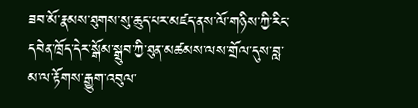ཟབ་མོ་རྣམས་ཐུགས་སུ་ཆུད་པར་མཛད་ནས་ལོ་གཉིས་ཀྱི་རིང་དབེན་ཁྲོད་དེར་སྒོམ་སྒྲུབ་ཀྱི་ཐུན་མཚམས་ལས་གྲོལ་དུས་བླ་མ་ལ་རྟོགས་རྒྱུག་འབུལ་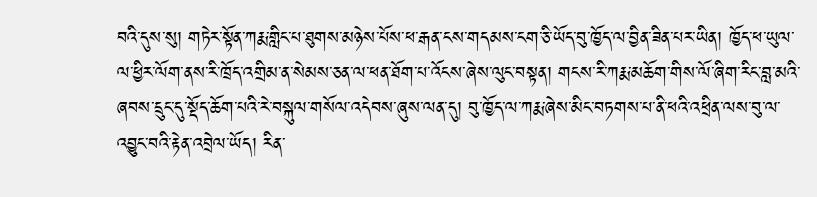བའི་དུས་སུ། གཏེར་སྟོན་ཀརྨ་གླིང་པ་ཐུགས་མཉེས་པོས་ཕ་རྒན་ངས་གདམས་ངག་ཅི་ཡོད་བུ་ཁྱོད་ལ་བྱིན་ཟིན་པར་ཡིན། ཁྱོད་ཕ་ཡུལ་ལ་ཕྱིར་ལོག་ནས་རི་ཁྲོད་འགྲིམ་ན་སེམས་ཅན་ལ་ཕན་ཐོག་པ་འོངས་ཞེས་ལུང་བསྟན། གངས་རི་ཀརྨ་མཆོག་གིས་ལོ་ཞིག་རིང་བླ་མའི་ཞབས་དྲུང་དུ་སྡོད་ཆོག་པའི་རེ་བསྐུལ་གསོལ་འདེབས་ཞུས་ལན་དུ། བུ་ཁྱོད་ལ་ཀརྨ་ཞེས་མིང་བཏགས་པ་ནི་ཕའི་འཕྲིན་ལས་བུ་ལ་འབྱུང་བའི་རྟེན་འབྲེལ་ཡོད། རིན་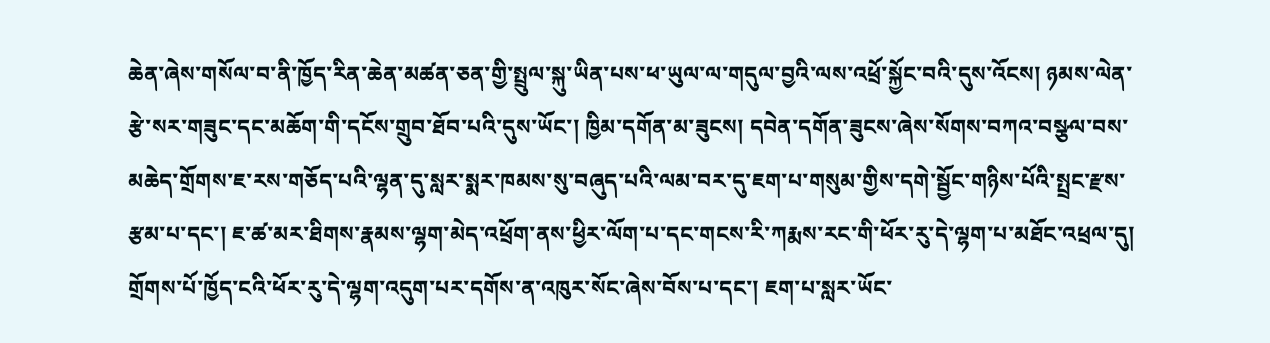ཆེན་ཞེས་གསོལ་བ་ནི་ཁྱོད་རིན་ཆེན་མཚན་ཅན་གྱི་སྤྲུལ་སྐུ་ཡིན་པས་ཕ་ཡུལ་ལ་གདུལ་བྱའི་ལས་འཕྲོ་སྐྱོང་བའི་དུས་འོངས། ཉམས་ལེན་རྩེ་སར་གཟུང་དང་མཆོག་གི་དངོས་གྲུབ་ཐོབ་པའི་དུས་ཡོང་། ཁྱིམ་དགོན་མ་ཟུངས། དབེན་དགོན་ཟུངས་ཞེས་སོགས་བཀའ་བསྩལ་བས་མཆེད་གྲོགས་ཇ་རས་གཅོད་པའི་ལྷན་དུ་སླར་སྨར་ཁམས་སུ་བཞུད་པའི་ལམ་བར་དུ་ཇག་པ་གསུམ་གྱིས་དགེ་སྦྱོང་གཉིས་པོའི་སྤྲང་རྫས་རྩམ་པ་དང་། ཇ་ཚ་མར་ཐིགས་རྣམས་ལྷག་མེད་འཕྲོག་ནས་ཕྱིར་ལོག་པ་དང་གངས་རི་ཀརྨས་རང་གི་ཕོར་རུ་དེ་ལྷག་པ་མཐོང་འཕྲལ་དུ། གྲོགས་པོ་ཁྱོད་ངའི་ཕོར་རུ་དེ་ལྷག་འདུག་པར་དགོས་ན་འཁུར་སོང་ཞེས་བོས་པ་དང་། ཇག་པ་སླར་ཡོང་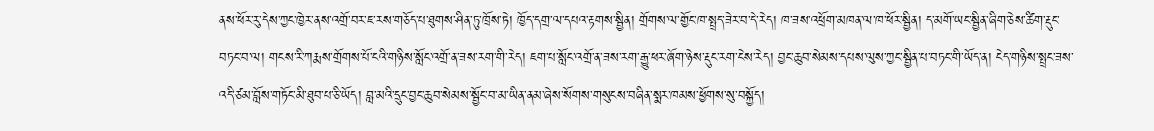ནས་ཕོར་རུ་དེས་ཀྱང་ཁྱེར་ནས་འགྲོ་བར་ཇ་རས་གཅོད་པ་ཐུགས་ཤིན་ཏུ་ཁྲོས་ཏེ། ཁྱོད་དགྲ་ལ་དཔའ་རྟགས་སྦྱིན། གྲོགས་ལ་གྱོང་ཁ་སྤྲད་ཟེར་བ་དེ་རེད། ཁ་ཟས་འཕྲོག་མཁན་ལ་ཁ་ཕོར་སྦྱིན། ད་མགོ་ཡང་སྦྱིན་ཞིག་ཅེས་ཚིག་རྡུང་བཏང་བ་ལ། གངས་རི་ཀརྨས་གྲོགས་པོ་ངའི་གཉིས་སློང་འགྲོ་ན་ཟས་རག་གི་རེད། ཇག་པ་སློང་འགྲོ་ན་ཟས་རག་རྒྱུ་ཕར་ཞོག་ཉེས་རྡུང་རག་ངེས་རེད། བྱང་ཆུབ་སེམས་དཔས་ལུས་ཀྱང་སྦྱིན་པ་བཏང་གི་ཡོད་ན། ངེད་གཉིས་སྤྲང་ཟས་འདི་ཙམ་བློས་གཏོང་མི་ཐུབ་པ་ཅི་ཡོད། བླ་མའི་དྲུང་བྱང་ཆུབ་སེམས་སྦྱོང་བ་མ་ཡིན་ནམ་ཞེས་སོགས་གསུངས་བཞིན་སྨར་ཁམས་ཕྱོགས་སུ་བསྐྱོད།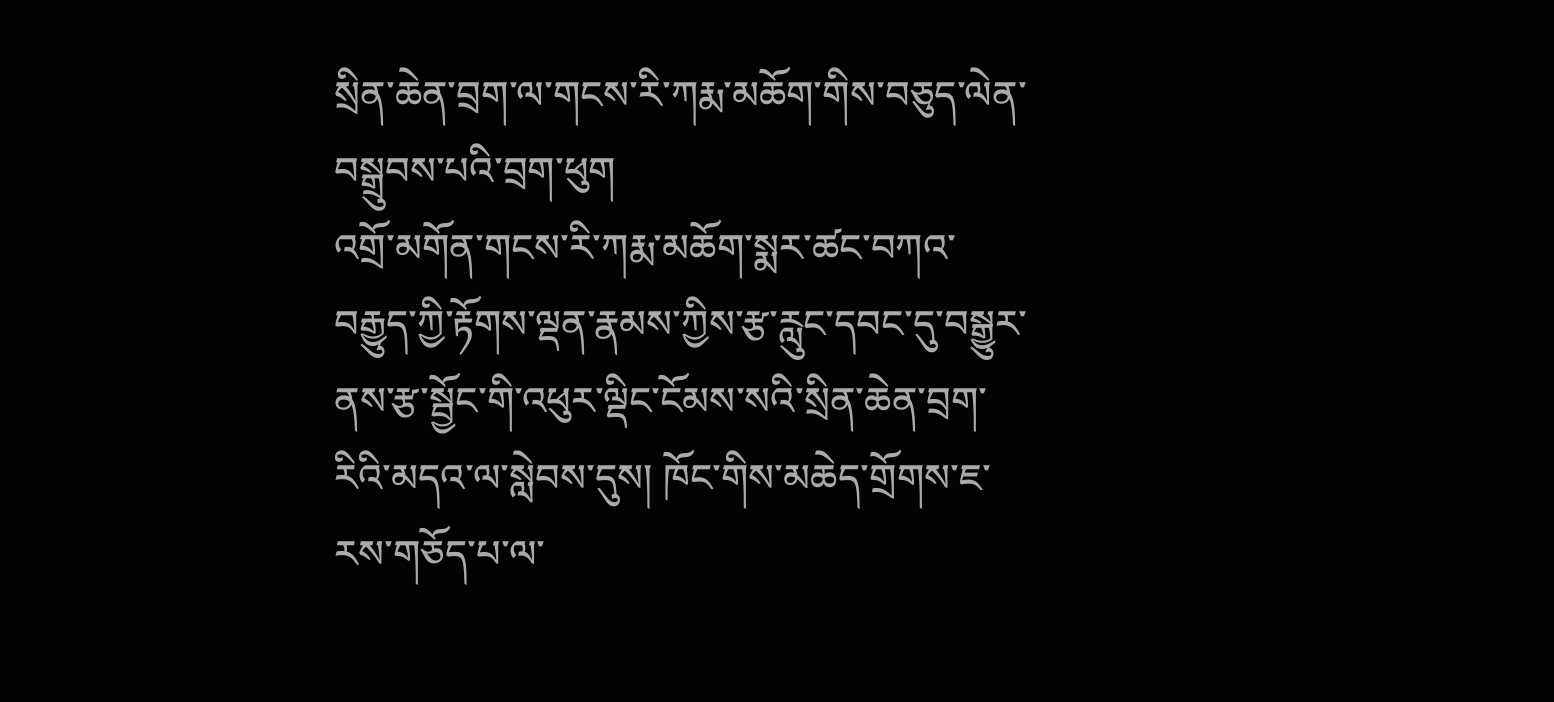སྲིན་ཆེན་བྲག་ལ་གངས་རི་ཀརྨ་མཆོག་གིས་བཅུད་ལེན་བསྒྲུབས་པའི་བྲག་ཕུག
འགྲོ་མགོན་གངས་རི་ཀརྨ་མཆོག་སྨར་ཚང་བཀའ་བརྒྱུད་ཀྱི་རྟོགས་ལྡན་རྣམས་ཀྱིས་རྩ་རླུང་དབང་དུ་བསྒྱུར་ནས་རྩ་སྦྱོང་གི་འཕུར་ལྡིང་ངོམས་སའི་སྲིན་ཆེན་བྲག་རིའི་མདའ་ལ་སླེབས་དུས། ཁོང་གིས་མཆེད་གྲོགས་ཇ་རས་གཅོད་པ་ལ་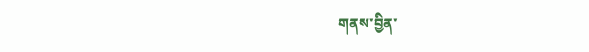གནས་བྱིན་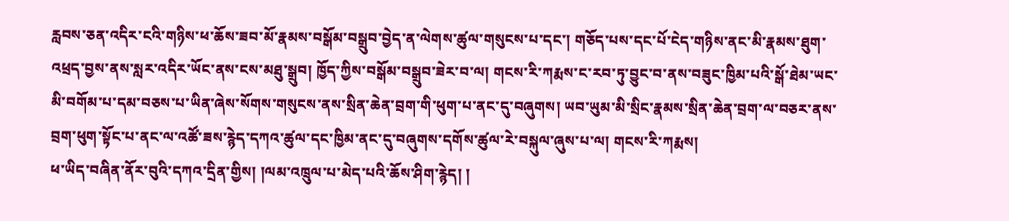རླབས་ཅན་འདིར་ངའི་གཉིས་ཕ་ཆོས་ཟབ་མོ་རྣམས་བསྒོམ་བསྒྲུབ་བྱེད་ན་ལེགས་ཚུལ་གསུངས་པ་དང་། གཅོད་པས་དང་པོ་ངེད་གཉིས་ནང་མི་རྣམས་ཐུག་འཕྲད་བྱས་ནས་སླར་འདིར་ཡོང་ནས་ངས་མཐུ་སྒྲུབ། ཁྱོད་ཀྱིས་བསྒོམ་བསྒྲུབ་ཟེར་བ་ལ། གངས་རི་ཀརྨས་ང་རབ་ཏུ་བྱུང་བ་ནས་བཟུང་ཁྱིམ་པའི་སྒོ་ཐེམ་ཡང་མི་བགོམ་པ་དམ་བཅས་པ་ཡིན་ཞེས་སོགས་གསུངས་ནས་སྲིན་ཆེན་བྲག་གི་ཕུག་པ་ནང་དུ་བཞུགས། ཡབ་ཡུམ་མི་སྲིང་རྣམས་སྲིན་ཆེན་བྲག་ལ་བཅར་ནས་བྲག་ཕུག་སྟོང་པ་ནང་ལ་འཚོ་ཟས་རྙེད་དཀའ་ཚུལ་དང་ཁྱིམ་ནང་དུ་བཞུགས་དགོས་ཚུལ་རེ་བསྐུལ་ཞུས་པ་ལ། གངས་རི་ཀརྨས།
ཕ་ཡིད་བཞིན་ནོར་བུའི་དཀའ་དྲིན་གྱིས། །ལམ་འཁྲུལ་པ་མེད་པའི་ཆོས་ཤིག་རྙེད། །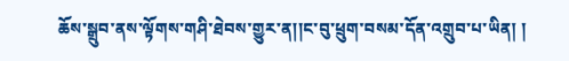ཆོས་སྒྲུབ་ནས་ལྟོགས་གཤི་ཐེབས་གྱུར་ན།།ང་བུ་ཕྲུག་བསམ་དོན་འགྲུབ་པ་ཡིན། །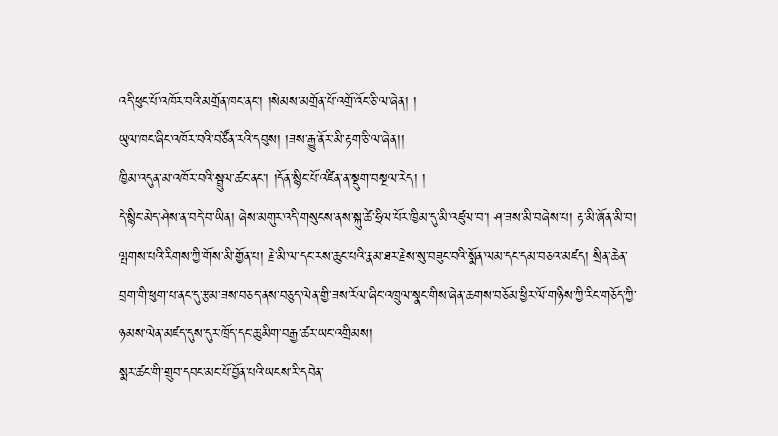འདི་ཕུང་པོ་འཁོར་བའི་མགྲོན་ཁང་ནང་། །སེམས་མགྲོན་པོ་འགྲོ་འོང་ཅི་ལ་ཞེན། །
ཡུལ་ཁང་ཞིང་འཁོར་བའི་བཙོན་རའི་དབུས། །ཟས་རྒྱུ་ནོར་མི་རྟག་ཅི་ལ་ཞེན།།
ཁྱིམ་འདུན་མ་འཁོར་བའི་སྦྲུལ་ཚང་ནང་། །དོན་སྙིང་པོ་འཛིན་ན་སྡུག་བསྔལ་རེད། །
དེ་སྙིང་མེད་ཤེས་ན་བདེ་བ་ཡིན། ཞེས་མགུར་འདི་གསུངས་ནས་སྐུ་ཚེ་ཧྲིལ་པོར་ཁྱིམ་དུ་མི་འཛུལ་བ་། ཤ་ཟས་མི་བཞེས་པ། རྟ་མི་ཞོན་མི་བ། ལྤགས་པའི་རིགས་ཀྱི་གོས་མི་གྱོན་པ། རྗེ་མི་ལ་དང་རས་ཆུང་པའི་རྣམ་ཐར་རྗེས་སུ་བཟུང་བའི་སྨོན་ལམ་དང་དམ་བཅའ་མཛད། སྲིན་ཆེན་བྲག་གི་ཕུག་པ་ནང་དུ་རྩམ་ཟས་བཅད་ནས་བཅུད་ལེན་གྱི་ཟས་རོལ་ཞིང་འཁྲུལ་སྣང་གིས་ཞེན་ཆགས་བཅོམ་ཕྱིར་ལོ་གཉིས་ཀྱི་རིང་གཅོད་ཀྱི་ཉམས་ལེན་མཛད་དུས་དུར་ཁྲོད་དང་ཆུ་མིག་བརྒྱ་ཚར་ཡང་འགྲིམས།
སྨར་ཚང་གི་གྲུབ་དབང་མང་པོ་བྱོན་པའི་ཡངས་རི་དབེན་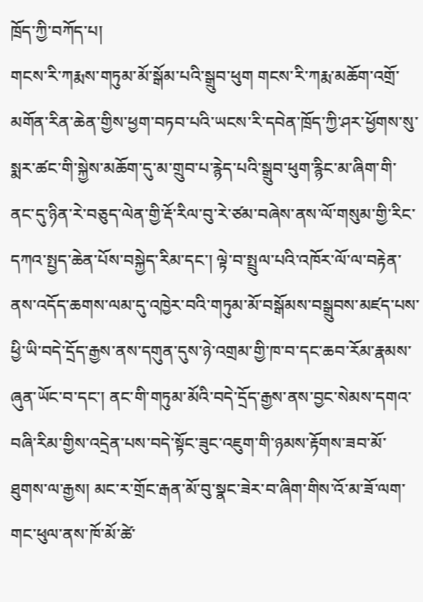ཁྲོད་ཀྱི་བཀོད་པ།
གངས་རི་ཀརྨས་གཏུམ་མོ་སྒོམ་པའི་སྒྲུབ་ཕུག གངས་རི་ཀརྨ་མཆོག་འགྲོ་མགོན་རིན་ཆེན་གྱིས་ཕྱག་བཏབ་པའི་ཡངས་རི་དབེན་ཁྲོད་ཀྱི་ཤར་ཕྱོགས་སུ་སྨར་ཚང་གི་སྐྱེས་མཆོག་དུ་མ་གྲུབ་པ་རྙེད་པའི་སྒྲུབ་ཕུག་རྙིང་མ་ཞིག་གི་ནང་དུ་ཉིན་རེ་བཅུད་ལེན་གྱི་རྡོ་རིལ་བུ་རེ་ཙམ་བཞེས་ནས་ལོ་གསུམ་གྱི་རིང་དཀའ་སྤྱད་ཆེན་པོས་བསྐྱེད་རིམ་དང་། ལྟེ་བ་སྤྲུལ་པའི་འཁོར་ལོ་ལ་བརྟེན་ནས་འདོད་ཆགས་ལམ་དུ་འཁྱེར་བའི་གཏུམ་མོ་བསྒོམས་བསྒྲུབས་མཛད་པས་ཕྱི་ཡི་བདེ་དྲོད་རྒྱས་ནས་དགུན་དུས་ཉེ་འགྲམ་གྱི་ཁ་བ་དང་ཆབ་རོམ་རྣམས་ཞུན་ཡོང་བ་དང་། ནང་གི་གཏུམ་མོའི་བདེ་དྲོད་རྒྱས་ནས་བྱང་སེམས་དགའ་བཞི་རིམ་གྱིས་འདྲེན་པས་བདེ་སྟོང་ཟུང་འཇུག་གི་ཉམས་རྟོགས་ཟབ་མོ་ཐུགས་ལ་རྒྱས། མང་ར་གྲོང་རྒན་མོ་བུ་སྣང་ཟེར་བ་ཞིག་གིས་འོ་མ་ཟོ་ལག་གང་ཕུལ་ནས་ཁོ་མོ་ཚེ་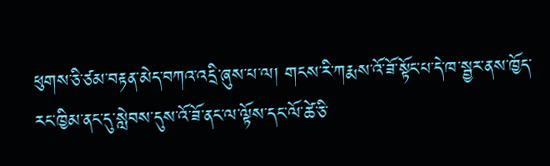ཕུགས་ཅི་ཙམ་བརྟན་མེད་བཀའ་འདྲི་ཞུས་པ་ལ། གངས་རི་ཀརྨས་འོ་ཟོ་སྟོང་པ་དེ་ཁ་སྦྱར་ནས་ཁྱོད་རང་ཁྱིམ་ནང་དུ་སླེབས་དུས་འོ་ཟོ་ནང་ལ་ལྟོས་དང་ལོ་ཚེ་ཅི་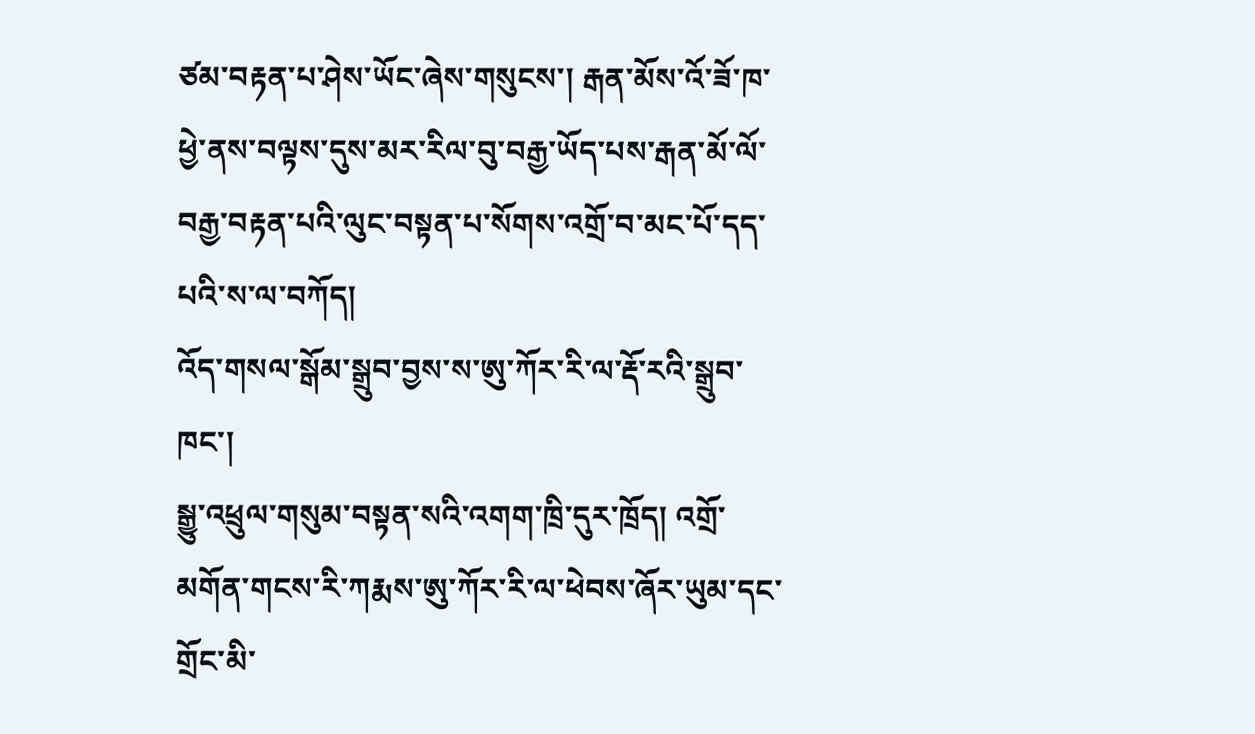ཙམ་བརྟན་པ་ཤེས་ཡོང་ཞེས་གསུངས་། རྒན་མོས་འོ་ཟོ་ཁ་ཕྱེ་ནས་བལྟས་དུས་མར་རིལ་བུ་བརྒྱ་ཡོད་པས་རྒན་མོ་ལོ་བརྒྱ་བརྟན་པའི་ལུང་བསྟན་པ་སོགས་འགྲོ་བ་མང་པོ་དད་པའི་ས་ལ་བཀོད།
འོད་གསལ་སྒོམ་སྒྲུབ་བྱས་ས་ཨུ་ཀོར་རི་ལ་རྡོ་རའི་སྒྲུབ་ཁང་།
སྒྱུ་འཕྲུལ་གསུམ་བསྟན་སའི་འགག་ཁྲི་དུར་ཁྲོད། འགྲོ་མགོན་གངས་རི་ཀརྨས་ཨུ་ཀོར་རི་ལ་ཕེབས་ཞོར་ཡུམ་དང་གྲོང་མི་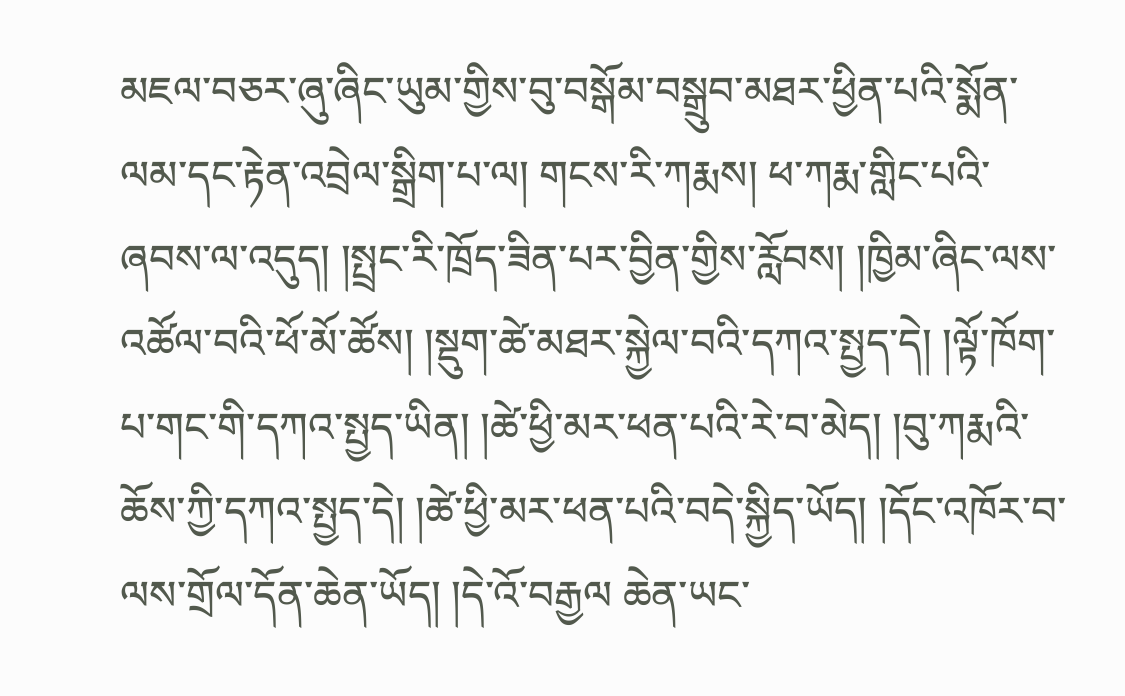མཇལ་བཅར་ཞུ་ཞིང་ཡུམ་གྱིས་བུ་བསྒོམ་བསྒྲུབ་མཐར་ཕྱིན་པའི་སྨོན་ལམ་དང་རྟེན་འབྲེལ་སྒྲིག་པ་ལ། གངས་རི་ཀརྨས། ཕ་ཀརྨ་གླིང་པའི་ཞབས་ལ་འདུད། །སྤྲང་རི་ཁྲོད་ཟིན་པར་བྱིན་གྱིས་རློབས། །ཁྱིམ་ཞིང་ལས་འཚོལ་བའི་ཕོ་མོ་ཚོས། །སྡུག་ཚེ་མཐར་སྐྱེལ་བའི་དཀའ་སྤྱད་དེ། །ལྟོ་ཁོག་པ་གང་གི་དཀའ་སྤྱད་ཡིན། །ཚེ་ཕྱི་མར་ཕན་པའི་རེ་བ་མེད། །བུ་ཀརྨའི་ཆོས་ཀྱི་དཀའ་སྤྱད་དེ། །ཚེ་ཕྱི་མར་ཕན་པའི་བདེ་སྐྱིད་ཡོད། །དོང་འཁོར་བ་ལས་གྲོལ་དོན་ཆེན་ཡོད། །དེ་འོ་བརྒྱལ ཆེན་ཡང་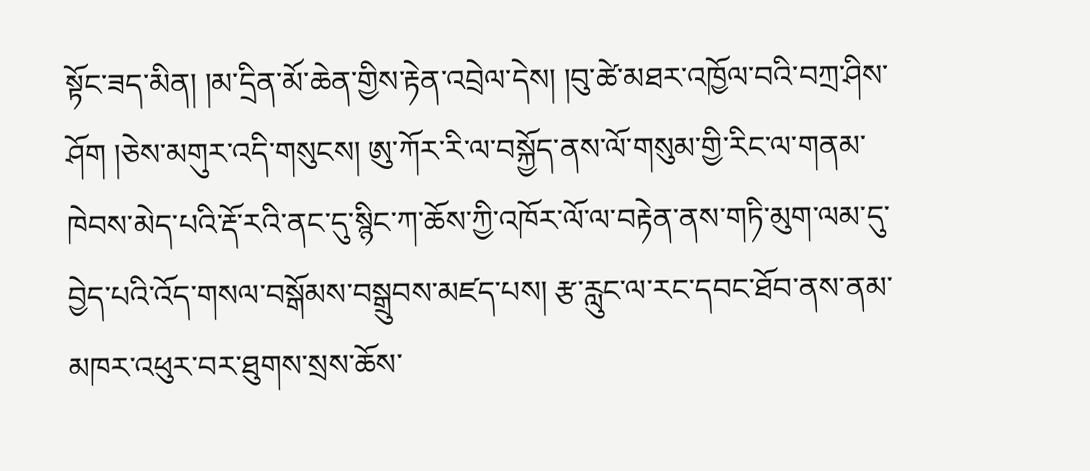སྟོང་ཟད་མིན། །མ་དྲིན་མོ་ཆེན་གྱིས་རྟེན་འབྲེལ་དེས། །བུ་ཚེ་མཐར་འཁྱོལ་བའི་བཀྲ་ཤིས་ཤོག །ཅེས་མགུར་འདི་གསུངས། ཨུ་ཀོར་རི་ལ་བསྐྱོད་ནས་ལོ་གསུམ་གྱི་རིང་ལ་གནམ་ཁེབས་མེད་པའི་རྡོ་རའི་ནང་དུ་སྙིང་ཀ་ཆོས་ཀྱི་འཁོར་ལོ་ལ་བརྟེན་ནས་གཏི་མུག་ལམ་དུ་བྱེད་པའི་འོད་གསལ་བསྒོམས་བསྒྲུབས་མཛད་པས། རྩ་རླུང་ལ་རང་དབང་ཐོབ་ནས་ནམ་མཁར་འཕུར་བར་ཐུགས་སྲས་ཆོས་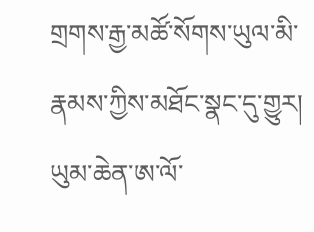གྲགས་རྒྱ་མཚོ་སོགས་ཡུལ་མི་རྣམས་ཀྱིས་མཐོང་སྣང་དུ་གྱུར། ཡུམ་ཆེན་ཨ་ལོ་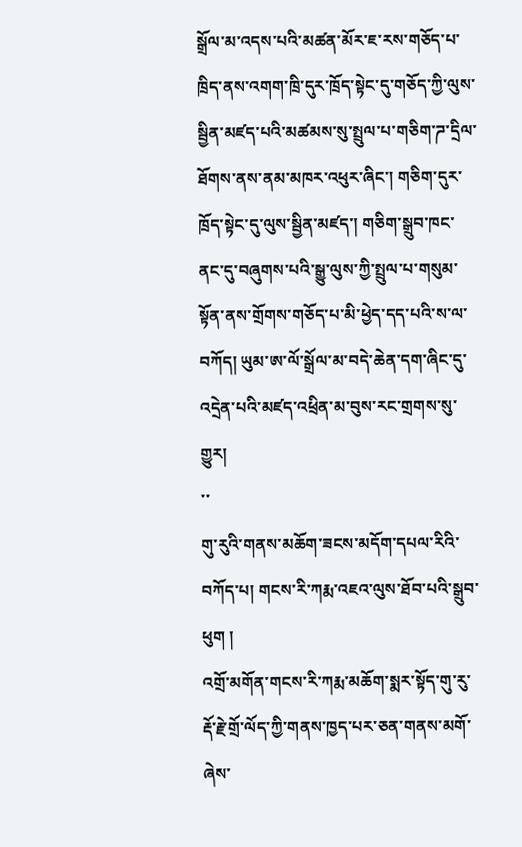སྒྲོལ་མ་འདས་པའི་མཚན་མོར་ཇ་རས་གཅོད་པ་ཁྲིད་ནས་འགག་ཁྲི་དུར་ཁྲོད་སྟེང་དུ་གཅོད་ཀྱི་ལུས་སྦྱིན་མཛད་པའི་མཚམས་སུ་སྤྲུལ་པ་གཅིག་ཌ་དྲིལ་ཐོགས་ནས་ནམ་མཁར་འཕུར་ཞིང་། གཅིག་དུར་ཁྲོད་སྟེང་དུ་ལུས་སྦྱིན་མཛད་། གཅིག་སྒྲུབ་ཁང་ནང་དུ་བཞུགས་པའི་སྒྱུ་ལུས་ཀྱི་སྤྲུལ་པ་གསུམ་སྟོན་ནས་གྲོགས་གཅོད་པ་མི་ཕྱེད་དད་པའི་ས་ལ་བཀོད། ཡུམ་ཨ་ལོ་སྒྲོལ་མ་བདེ་ཆེན་དག་ཞིང་དུ་འདྲེན་པའི་མཛད་འཕྲིན་མ་བུས་རང་གྲགས་སུ་གྱུར།
་་
གུ་རུའི་གནས་མཆོག་ཟངས་མདོག་དཔལ་རིའི་བཀོད་པ། གངས་རི་ཀརྨ་འཇའ་ལུས་ཐོབ་པའི་སྒྲུབ་ཕུག །
འགྲོ་མགོན་གངས་རི་ཀརྨ་མཆོག་སྨར་སྟོད་གུ་རུ་རྡོ་རྗེ་གྲོ་ལོད་ཀྱི་གནས་ཁྱད་པར་ཅན་གནས་མགོ་ཞེས་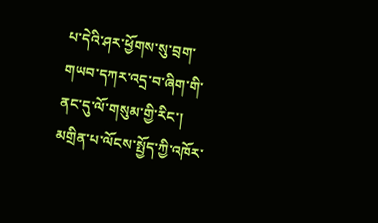པ་དེའི་ཤར་ཕྱོགས་སུ་བྲག་གཡབ་དཀར་འདྲ་བ་ཞིག་གི་ནང་དུ་ལོ་གསུམ་གྱི་རིང་། མགྲིན་པ་ལོངས་སྤྱོད་ཀྱི་འཁོར་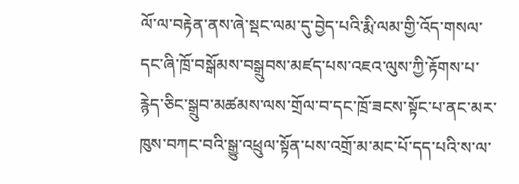ལོ་ལ་བརྟེན་ནས་ཞེ་སྡང་ལམ་དུ་བྱེད་པའི་རྨི་ལམ་གྱི་འོད་གསལ་དང་ཞི་ཁྲོ་བསྒོམས་བསྒྲུབས་མཛད་པས་འཇའ་ལུས་ཀྱི་རྟོགས་པ་རྙེད་ཅིང་སྒྲུབ་མཚམས་ལས་གྲོལ་བ་དང་ཁྲོ་ཟངས་སྟོང་པ་ནང་མར་ཁུས་བཀང་བའི་སྒྱུ་འཕྲུལ་སྟོན་པས་འགྲོ་མ་མང་པོ་དད་པའི་ས་ལ་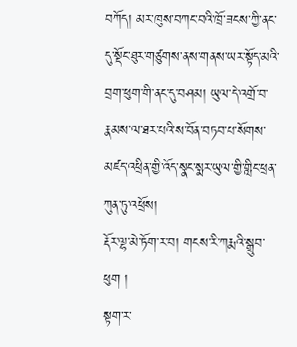བཀོད། མར་ཁུས་བཀང་བའི་ཁྲོ་ཟངས་ཀྱི་ནང་དུ་སྡོང་ཐུར་གཙུགས་ནས་གནས་ཡར་སྟོད་མའི་བྲག་ཕུག་གི་ནང་དུ་བཤམ། ཡུལ་དེ་འགྲོ་བ་རྣམས་ལ་ཐར་པའི་ས་བོན་བཏབ་པ་སོགས་མཛད་འཕྲིན་གྱི་འོད་སྣང་སྨར་ཡུལ་གྱི་གླིང་ཕྲན་ཀུན་ཏུ་འཕྲོས།
རྡོར་ལྷ་མེ་ཏོག་ར་བ། གངས་རི་ཀརྨའི་སྒྲུབ་ཕུག །
སྟག་ར་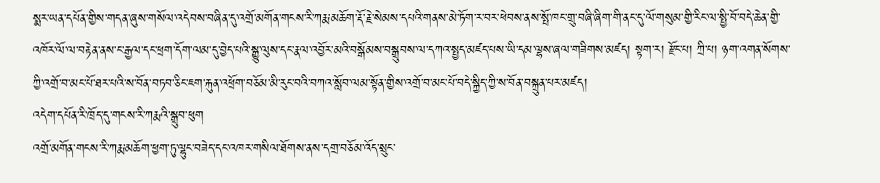སྨར་ཡན་དཔོན་གྱིས་གདན་ཞུས་གསོལ་འདེབས་བཞིན་དུ་འགྲོ་མགོན་གངས་རི་ཀརྨ་མཆོག་རྡོ་རྗེ་སེམས་དཔའི་གནས་མེ་ཏོག་ར་བར་ཕེབས་ནས་སྤོ་ཁང་གྲུ་བཞི་ཞིག་གི་ནང་དུ་ལོ་གསུམ་གྱི་རིང་ལ་སྤྱི་བོ་བདེ་ཆེན་གྱི་འཁོར་ལོ་ལ་བརྟེན་ནས་ང་རྒྱལ་དང་ཕྲག་དོག་ལམ་དུ་བྱེད་པའི་སྒྱུ་ལུས་དང་རྣལ་འབྱོར་མའི་བསྒོམས་བསྒྲུབས་ལ་དཀའ་སྤྱད་མཛད་པས་ཡི་དམ་ལྷས་ཞལ་གཟིགས་མཛད། སྟག་ར། རྫོང་པ། ཀྲི་པ། ཉག་འགན་སོགས་ཀྱི་འགྲོ་བ་མང་པོ་ཐར་པའི་ས་བོན་བཏབ་ཅིང་ཇག་རྐུན་འཕྲོག་བཅོམ་མི་རུང་བའི་བཀའ་སློབ་ལམ་སྟོན་གྱིས་འགྲོ་བ་མང་པོ་བདེ་སྐྱིད་ཀྱི་ས་བོན་བསྐྲུན་པར་མཛད།
འདེག་དཔོན་རི་ཁྲོད་དུ་གངས་རི་ཀརྨའི་སྒྲུབ་ཕུག
འགྲོ་མགོན་གངས་རི་ཀརྨ་མཆོག་ཕྱག་ཏུ་ལྷུང་བཟེད་དང་འཁར་གསིལ་ཐོགས་ནས་དགྲ་བཅོམ་འོད་སྲུང་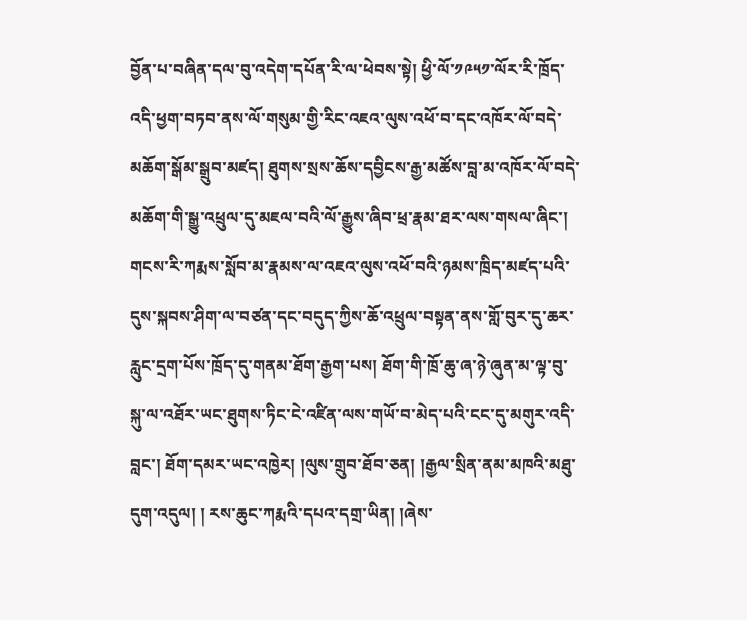བྱོན་པ་བཞིན་དལ་བུ་འདེག་དཔོན་རི་ལ་ཕེབས་སྟེ། ཕྱི་ལོ་༡༩༥༡་ལོར་རི་ཁྲོད་འདི་ཕྱག་བཏབ་ནས་ལོ་གསུམ་གྱི་རིང་འཇའ་ལུས་འཕོ་བ་དང་འཁོར་ལོ་བདེ་མཆོག་སྒོམ་སྒྲུབ་མཛད། ཐུགས་སྲས་ཆོས་དབྱིངས་རྒྱ་མཚོས་བླ་མ་འཁོར་ལོ་བདེ་མཆོག་གི་སྒྱུ་འཕྲུལ་དུ་མཇལ་བའི་ལོ་རྒྱུས་ཞིབ་ཕྲ་རྣམ་ཐར་ལས་གསལ་ཞིང་། གངས་རི་ཀརྨས་སློབ་མ་རྣམས་ལ་འཇའ་ལུས་འཕོ་བའི་ཉམས་ཁྲིད་མཛད་པའི་དུས་སྐབས་ཤིག་ལ་བཙན་དང་བདུད་ཀྱིས་ཆོ་འཕྲུལ་བསྟན་ནས་གློ་བུར་དུ་ཆར་རླུང་དྲག་པོས་ཁྲོད་དུ་གནམ་ཐོག་རྒྱག་པས། ཐོག་གི་ཁྲོ་ཆུ་ཞ་ཉེ་ཞུན་མ་ལྟ་བུ་སྐུ་ལ་འཐོར་ཡང་ཐུགས་ཏིང་ངེ་འཛིན་ལས་གཡོ་བ་མེད་པའི་ངང་དུ་མགུར་འདི་བླང་། ཐོག་དམར་ཡང་འཁྱེར། །ལུས་གྲུབ་ཐོབ་ཅན། །རྒྱལ་སྲིན་ནམ་མཁའི་མཐུ་དུག་འདུལ། ། རས་ཆུང་ཀརྨའི་དཔའ་དགྲ་ཡིན། །ཞེས་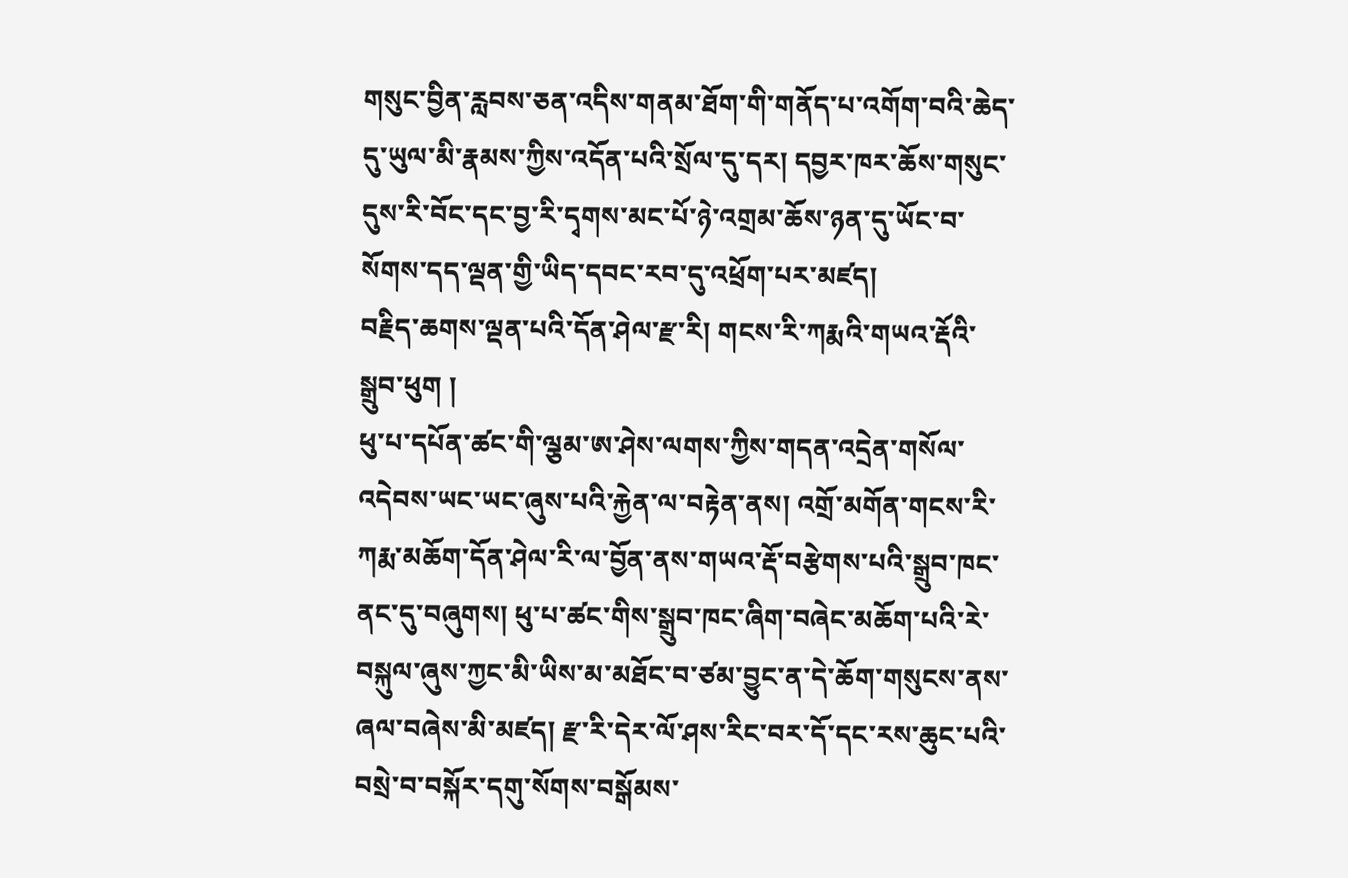གསུང་བྱིན་རླབས་ཅན་འདིས་གནམ་ཐོག་གི་གནོད་པ་འགོག་བའི་ཆེད་དུ་ཡུལ་མི་རྣམས་ཀྱིས་འདོན་པའི་སྲོལ་དུ་དར། དབྱར་ཁར་ཆོས་གསུང་དུས་རི་བོང་དང་བྱ་རི་དྭགས་མང་པོ་ཉེ་འགྲམ་ཆོས་ཉན་དུ་ཡོང་བ་སོགས་དད་ལྡན་གྱི་ཡིད་དབང་རབ་དུ་འཕྲོག་པར་མཛད།
བརྗིད་ཆགས་ལྡན་པའི་དོན་ཤེལ་རྫ་རི། གངས་རི་ཀརྨའི་གཡའ་རྡོའི་སྒྲུབ་ཕུག །
ཕུ་པ་དཔོན་ཚང་གི་ལྕམ་ཨ་ཤེས་ལགས་ཀྱིས་གདན་འདྲེན་གསོལ་འདེབས་ཡང་ཡང་ཞུས་པའི་རྐྱེན་ལ་བརྟེན་ནས། འགྲོ་མགོན་གངས་རི་ཀརྨ་མཆོག་དོན་ཤེལ་རི་ལ་བྱོན་ནས་གཡའ་རྡོ་བརྩེགས་པའི་སྒྲུབ་ཁང་ནང་དུ་བཞུགས། ཕུ་པ་ཚང་གིས་སྒྲུབ་ཁང་ཞིག་བཞེང་མཆོག་པའི་རེ་བསྐུལ་ཞུས་ཀྱང་མི་ཡིས་མ་མཐོང་བ་ཙམ་བྱུང་ན་དེ་ཆོག་གསུངས་ནས་ཞལ་བཞེས་མི་མཛད། རྫ་རི་དེར་ལོ་ཤས་རིང་བར་དོ་དང་རས་ཆུང་པའི་བསྲེ་བ་བསྐོར་དགུ་སོགས་བསྒོམས་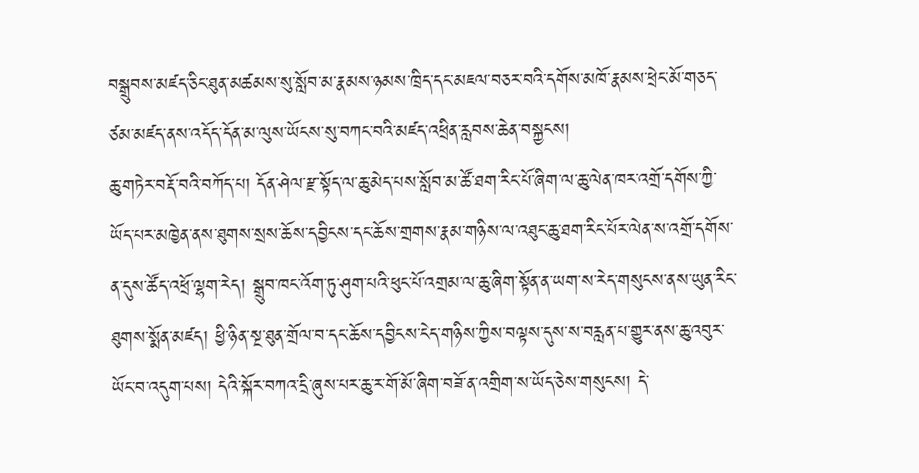བསྒྲུབས་མཛད་ཅིང་ཐུན་མཚམས་སུ་སློབ་མ་རྣམས་ཉམས་ཁྲིད་དང་མཇལ་བཅར་བའི་དགོས་མཁོ་རྣམས་ཕྲེང་མོ་གཅད་ཙམ་མཛད་ནས་འདོད་དོན་མ་ལུས་ཡོངས་སུ་བཀང་བའི་མཛད་འཕྲིན་རླབས་ཆེན་བསྐྱངས།
ཆུ་གཏེར་བརྡོ་བའི་བཀོད་པ། དོན་ཤེལ་རྫ་སྟོད་ལ་ཆུ་མེད་པས་སློབ་མ་ཚོ་ཐག་རིང་པོ་ཞིག་ལ་ཆུ་ལེན་ཁར་འགྲོ་དགོས་ཀྱི་ཡོད་པར་མཁྱེན་ནས་ཐུགས་སྲས་ཆོས་དབྱིངས་དང་ཆོས་གྲགས་རྣམ་གཉིས་ལ་འཐུང་ཆུ་ཐག་རིང་པོར་ལེན་ས་འགྲོ་དགོས་ན་དུས་ཚོད་འཕྲོ་ལྷག་རེད། སྒྲུབ་ཁང་འོག་ཏུ་ཤུག་པའི་ཕུང་པོ་འགྲམ་ལ་ཆུ་ཞིག་སྟོན་ན་ཡག་ས་རེད་གསུངས་ནས་ཡུན་རིང་ཐུགས་སྨོན་མཛད། ཕྱི་ཉིན་སྔ་ཐུན་གྲོལ་བ་དང་ཆོས་དབྱིངས་ངེད་གཉིས་ཀྱིས་བལྟས་དུས་ས་བརླན་པ་གྱུར་ནས་ཆུ་འབུར་ཡོང་བ་འདུག་པས། དེའི་སྐོར་བཀའ་དྲི་ཞུས་པར་ཆུ་ར་གོ་མོ་ཞིག་བཟོ་ན་འགྲིག་ས་ཡོད་ཅེས་གསུངས། དེ་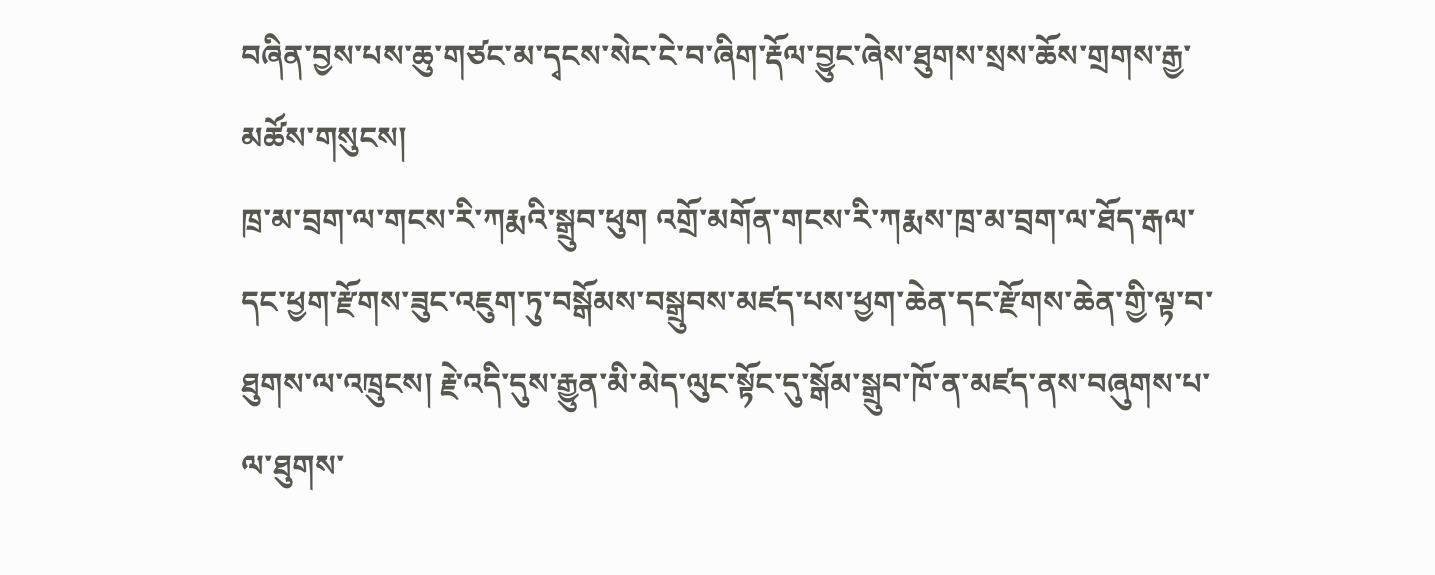བཞིན་བྱས་པས་ཆུ་གཙང་མ་དྭངས་སེང་ངེ་བ་ཞིག་རྡོལ་བྱུང་ཞེས་ཐུགས་སྲས་ཆོས་གྲགས་རྒྱ་མཚོས་གསུངས།
ཁྲ་མ་བྲག་ལ་གངས་རི་ཀརྨའི་སྒྲུབ་ཕུག འགྲོ་མགོན་གངས་རི་ཀརྨས་ཁྲ་མ་བྲག་ལ་ཐོད་རྒལ་དང་ཕྱག་རྫོགས་ཟུང་འཇུག་ཏུ་བསྒོམས་བསྒྲུབས་མཛད་པས་ཕྱག་ཆེན་དང་རྫོགས་ཆེན་གྱི་ལྟ་བ་ཐུགས་ལ་འཁྲུངས། རྗེ་འདི་དུས་རྒྱུན་མི་མེད་ལུང་སྟོང་དུ་སྒོམ་སྒྲུབ་ཁོ་ན་མཛད་ནས་བཞུགས་པ་ལ་ཐུགས་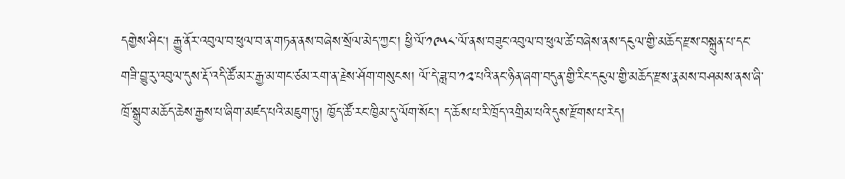དགྱེས་ཤིང། རྒྱུ་ནོར་འབུལ་བ་ཕུལ་བ་ན་གཏན་ནས་བཞེས་སྲོལ་མེད་ཀྱང་། ཕྱི་ལོ་༡༩༥༨་ལོ་ནས་བཟུང་འབུལ་བ་ཕུལ་ཚེ་བཞེས་ནས་དངུལ་གྱི་མཆོད་རྫས་བསྐྲུན་པ་དང་གཟི་བྱུ་རུ་འབུལ་དུས་རྡོ་འདི་ཚོ་མར་རྒྱ་མ་གང་ཙམ་རག་ན་རྗེས་ཤོག་གསུངས། ལོ་དེ་ཟླ་བ་༡༢་པའི་ནང་ཉིན་ཞག་བདུན་གྱི་རིང་དངུལ་གྱི་མཆོད་རྫས་རྣམས་བཤམས་ནས་ཞི་ཁྲོ་སྒྲུབ་མཆོད་ཆེས་རྒྱས་པ་ཞིག་མཛད་པའི་མཇུག་ཏུ། ཁྱོད་ཚོ་རང་ཁྱིམ་དུ་ལོག་སོང་། ད་ཆོས་པ་རི་ཁྲོད་འགྲིམ་པའི་དུས་རྫོགས་པ་རེད།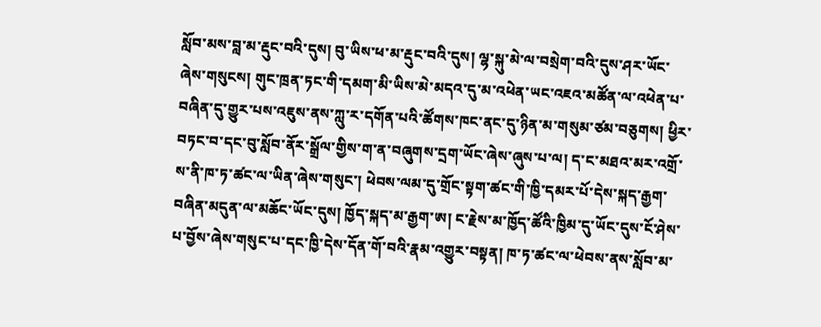སློབ་མས་བླ་མ་རྡུང་བའི་དུས། བུ་ཡིས་ཕ་མ་རྡུང་བའི་དུས། ལྷ་སྐུ་མེ་ལ་བསྲེག་བའི་དུས་ཤར་ཡོང་ཞེས་གསུངས། གུང་ཁྲན་ཏང་གི་དམག་མི་ཡིས་མེ་མདའ་དུ་མ་འཕེན་ཡང་འཇའ་མཚོན་ལ་འཕེན་པ་བཞིན་དུ་གྱུར་པས་འཇུས་ནས་ཀླུ་ར་དགོན་པའི་ཚོགས་ཁང་ནང་དུ་ཉིན་མ་གསུམ་ཙམ་བཅུགས། ཕྱིར་བཏང་བ་དང་བུ་སློབ་ནོར་སྒྲོལ་གྱིས་ག་ན་བཞུགས་དྲག་ཡོང་ཞེས་ཞུས་པ་ལ། ད་ང་མཐའ་མར་འགྲོ་ས་ནི་ཁ་ཏ་ཚང་ལ་ཡིན་ཞེས་གསུང་། ཕེབས་ལམ་དུ་གྲོང་སྟག་ཚང་གི་ཁྱི་དམར་པོ་དེས་སྐད་རྒྱག་བཞིན་མདུན་ལ་མཆོང་ཡོང་དུས། ཁྱོད་སྐད་མ་རྒྱག་ཨ། ང་རྗེས་མ་ཁྱོད་ཚོའི་ཁྱིམ་དུ་ཡོང་དུས་ངོ་ཤེས་པ་བྱོས་ཞེས་གསུང་པ་དང་ཁྱི་དེས་དོན་གོ་བའི་རྣམ་འགྱུར་བསྟན། ཁ་ཏ་ཚང་ལ་ཕེབས་ནས་སློབ་མ་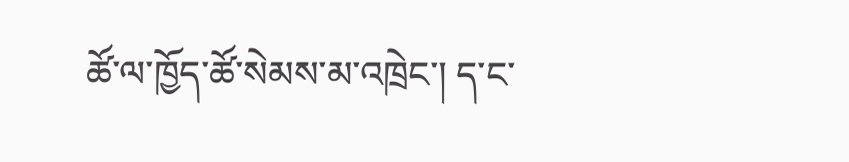ཚོ་ལ་ཁྱོད་ཚོ་སེམས་མ་འཁྲེང་། ད་ང་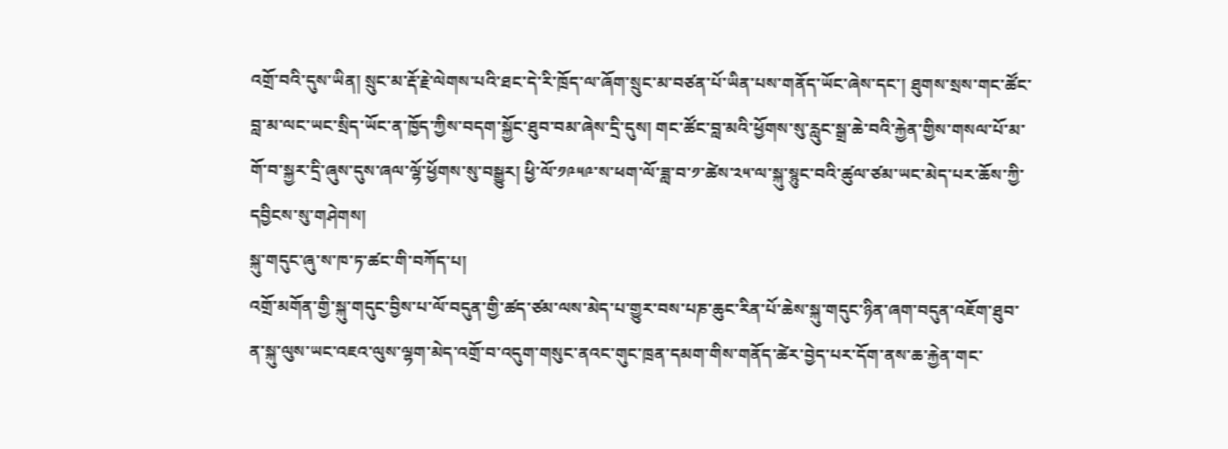འགྲོ་བའི་དུས་ཡིན། སྲུང་མ་རྡོ་རྗེ་ལེགས་པའི་ཐང་དེ་རི་ཁྲོད་ལ་ཞོག་སྲུང་མ་བཙན་པོ་ཡིན་པས་གནོད་ཡོང་ཞེས་དང་། ཐུགས་སྲས་གང་ཚོང་བླ་མ་ལང་ཡང་སྲིད་ཡོང་ན་ཁྱོད་ཀྱིས་བདག་སྐྱོང་ཐུབ་བམ་ཞེས་དྲི་དུས། གང་ཚོང་བླ་མའི་ཕྱོགས་སུ་རླུང་སྒྲ་ཆེ་བའི་རྐྱེན་གྱིས་གསལ་པོ་མ་གོ་བ་སྐྱར་དྲི་ཞུས་དུས་ཞལ་ལྷོ་ཕྱོགས་སུ་བསྒྱུར། ཕྱི་ལོ་༡༩༥༩་ས་ཕག་ལོ་ཟླ་བ་༡་ཚེས་༢༥་ལ་སྐུ་སྙུང་བའི་ཚུལ་ཙམ་ཡང་མེད་པར་ཆོས་ཀྱི་དབྱིངས་སུ་གཤེགས།
སྐུ་གདུང་ཞུ་ས་ཁ་ཏ་ཚང་གི་བཀོད་པ།
འགྲོ་མགོན་གྱི་སྐུ་གདུང་བྱིས་པ་ལོ་བདུན་གྱི་ཚད་ཙམ་ལས་མེད་པ་གྱུར་བས་པཎ་ཆུང་རིན་པོ་ཆེས་སྐུ་གདུང་ཉིན་ཞག་བདུན་འཇོག་ཐུབ་ན་སྐུ་ལུས་ཡང་འཇའ་ལུས་ལྷག་མེད་འགྲོ་བ་འདུག་གསུང་ནའང་གུང་ཁྲན་དམག་གིས་གནོད་ཚེར་བྱེད་པར་དོག་ནས་ཆ་རྐྱེན་གང་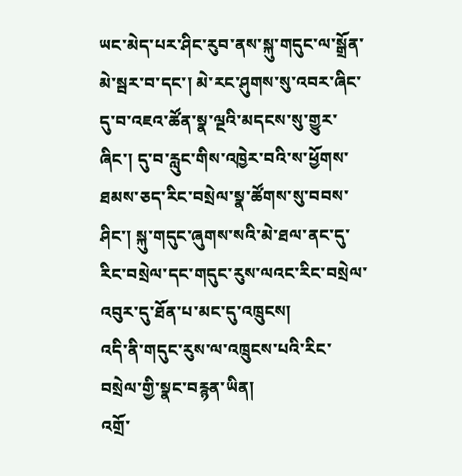ཡང་མེད་པར་ཤིང་རུབ་ནས་སྐུ་གདུང་ལ་སྒྲོན་མེ་སྦར་བ་དང་། མེ་རང་ཤུགས་སུ་འབར་ཞིང་དུ་བ་འཇའ་ཚོན་སྣ་ལྔའི་མདངས་སུ་གྱུར་ཞིང་། དུ་བ་རླུང་གིས་འཁྱེར་བའི་ས་ཕྱོགས་ཐམས་ཅད་རིང་བསྲེལ་སྣ་ཚོགས་སུ་བབས་ཤིང་། སྐུ་གདུང་ཞུགས་སའི་མེ་ཐལ་ནང་དུ་རིང་བསྲེལ་དང་གདུང་རུས་ལའང་རིང་བསྲེལ་འབུར་དུ་ཐོན་པ་མང་དུ་འཁྲུངས།
འདི་ནི་གདུང་རུས་ལ་འཁྲུངས་པའི་རིང་བསྲེལ་གྱི་སྣང་བརྙན་ཡིན།
འགྲོ་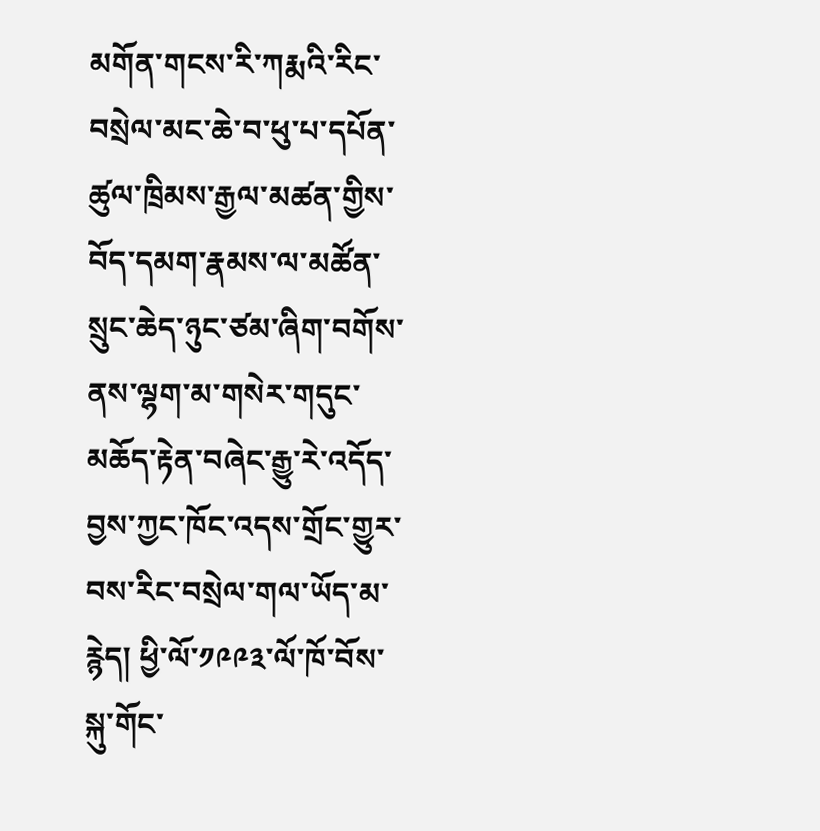མགོན་གངས་རི་ཀརྨའི་རིང་བསྲེལ་མང་ཆེ་བ་ཕུ་པ་དཔོན་ཚུལ་ཁྲིམས་རྒྱལ་མཚན་གྱིས་བོད་དམག་རྣམས་ལ་མཚོན་སྲུང་ཆེད་ཉུང་ཙམ་ཞིག་བགོས་ནས་ལྷག་མ་གསེར་གདུང་མཆོད་རྟེན་བཞེང་རྒྱུ་རེ་འདོད་བྱས་ཀྱང་ཁོང་འདས་གྲོང་གྱུར་བས་རིང་བསྲེལ་གལ་ཡོད་མ་རྙེད། ཕྱི་ལོ་༡༩༩༣་ལོ་ཁོ་བོས་སྐུ་གོང་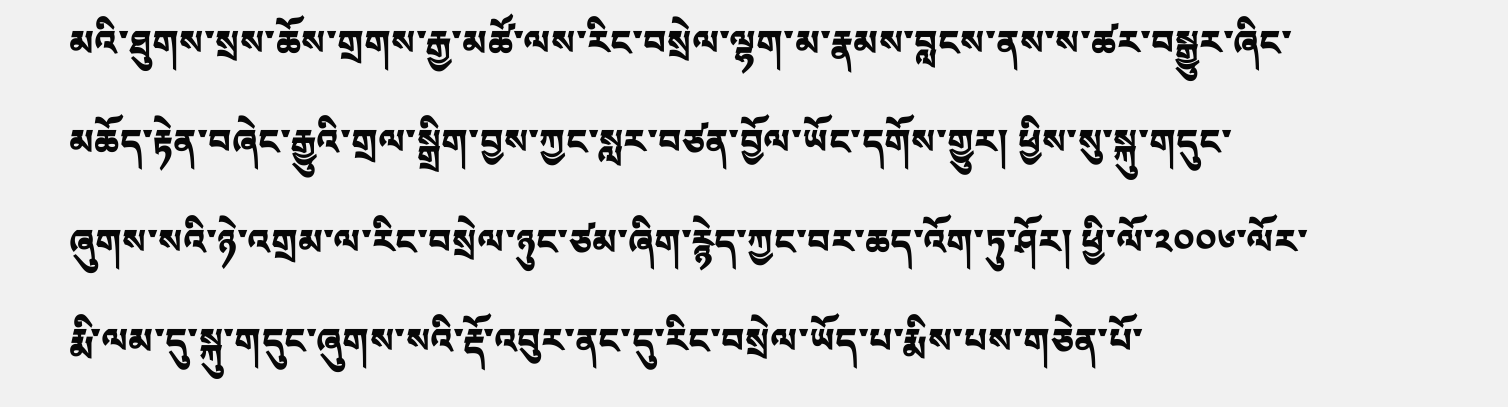མའི་ཐུགས་སྲས་ཆོས་གྲགས་རྒྱ་མཚོ་ལས་རིང་བསྲེལ་ལྷག་མ་རྣམས་བླངས་ནས་ས་ཚར་བསྒྱུར་ཞིང་མཆོད་རྟེན་བཞེང་རྒྱུའི་གྲལ་སྒྲིག་བྱས་ཀྱང་སླར་བཙན་བྱོལ་ཡོང་དགོས་གྱུར། ཕྱིས་སུ་སྐུ་གདུང་ཞུགས་སའི་ཉེ་འགྲམ་ལ་རིང་བསྲེལ་ཉུང་ཙམ་ཞིག་རྙེད་ཀྱང་བར་ཆད་འོག་ཏུ་ཤོར། ཕྱི་ལོ་༢༠༠༦་ལོར་རྨི་ལམ་དུ་སྐུ་གདུང་ཞུགས་སའི་རྡོ་འབུར་ནང་དུ་རིང་བསྲེལ་ཡོད་པ་རྨིས་པས་གཅེན་པོ་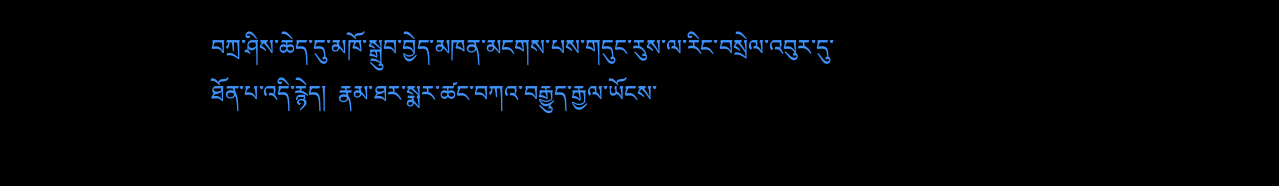བཀྲ་ཤིས་ཆེད་དུ་མཁོ་སྒྲུབ་བྱེད་མཁན་མངགས་པས་གདུང་རུས་ལ་རིང་བསྲེལ་འབུར་དུ་ཐོན་པ་འདི་རྙེད།  རྣམ་ཐར་སྨར་ཚང་བཀའ་བརྒྱུད་རྒྱལ་ཡོངས་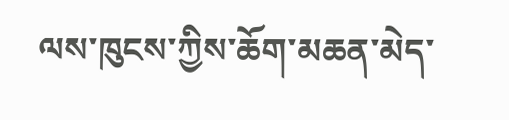ལས་ཁུངས་ཀྱིས་ཆོག་མཆན་མེད་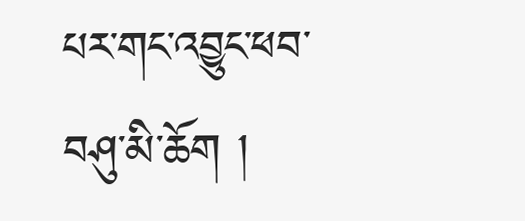པར་གང་འབྱུང་ཕབ་བཤུ་མི་ཆོག །